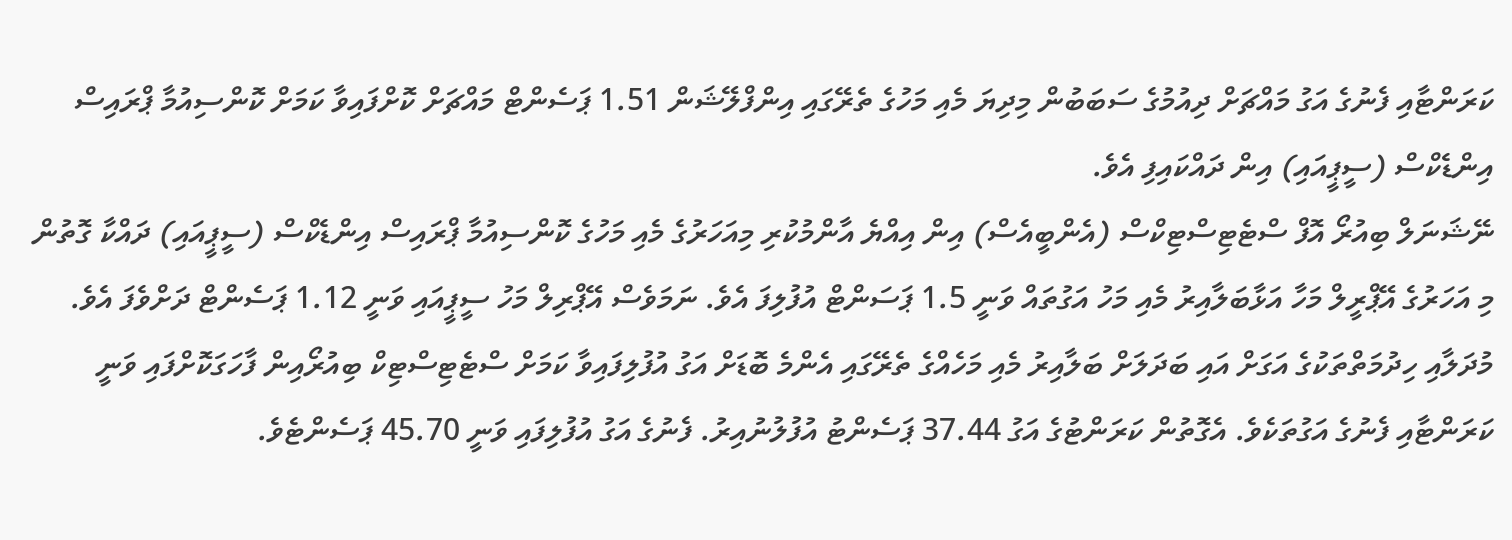ކަރަންޓާއި ފެނުގެ އަގު މައްޗަށް ދިއުމުގެ ސަބަބުން މިދިޔަ މެއި މަހުގެ ތެރޭގައި އިންފްލޭޝަން 1.51 ޕަސެންޓް މައްޗަށް ކޮށްފައިވާ ކަމަށް ކޮންސިއުމާ ޕްރައިސް އިންޑެކްސް (ސީޕީއައި) އިން ދައްކައިފި އެވެ.
ނޭޝަނަލް ބިއުރޯ އޮފް ސްޓެޓިސްޓިކްސް (އެންބީއެސް) އިން އިއްޔެ އާންމުކުރި މިއަހަރުގެ މެއި މަހުގެ ކޮންސިއުމާ ޕްރައިސް އިންޑެކްސް (ސީޕީއައި) ދައްކާ ގޮތުން މި އަހަރުގެ އޭޕްރީލް މަހާ އަޅާބަލާއިރު މެއި މަހު އަގުތައް ވަނީ 1.5 ޕަސަންޓް އުފުލިފަ އެވެ. ނަމަވެސް އޭޕްރިލް މަހު ސީޕީއައި ވަނީ 1.12 ޕަސެންޓް ދަށްވެފަ އެވެ.
މުދަލާއި ހިދުމަތްތަކުގެ އަގަށް އައި ބަދަލަށް ބަލާއިރު މެއި މަހެއްގެ ތެރޭގައި އެންމެ ބޮޑަށް އަގު އުފުލިފައިވާ ކަމަށް ސްޓެޓިސްޓިކް ބިއުރޯއިން ފާހަގަކޮށްފައި ވަނީ ކަރަންޓާއި ފެނުގެ އަގުތަކެވެ. އެގޮތުން ކަރަންޓުގެ އަގު 37.44 ޕަސެންޓު އުފުލުނުއިރު. ފެނުގެ އަގު އުފުލިފައި ވަނީ 45.70 ޕަސެންޓެވެ.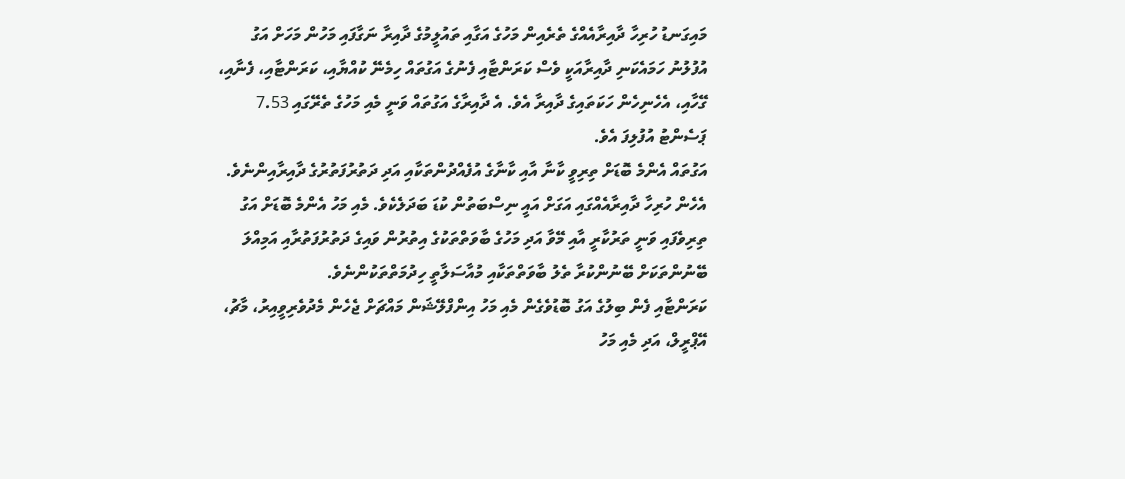މައިގަނޑު ހުރިހާ ދާއިރާއެއްގެ ތެރެއިން މަހުގެ އަގާއި ތައުލީމުގެ ދާއިރާ ނަގާފައި މަހުން މަހަށް އަގު އުފުލުނު ހަމައެކަނި ދާއިރާއަކީ ވެސް ކަރަންޓާއި ފެނުގެ އަގުތައް ހިމެނޭ ކުއްޔާއި، ކަރަންޓާއި، ފެނާއި، ގޭހާއި، އެހެނިހެން ހަކަތައިގެ ދާއިރާ އެވެ. އެ ދާއިރާގެ އަގުތައް ވަނީ މެއި މަހުގެ ތެރޭގައި 7.53 ޕަސެންޓު އުފުލިފަ އެވެ.
އަގުތައް އެންމެ ބޮޑަށް ތިރިވީ ކާނާ އާއި ކާނާގެ އުފެއްދުންތަކާއި އަދި ދަތުރުފަތުރުގެ ދާއިރާއިންނެވެ. އެހެން ހުރިހާ ދާއިރާއެއްގައި އަގަށް އައީ ނިސްބަތުން ކުޑަ ބަދަލެކެވެ. މެއި މަހު އެންމެ ބޮޑަށް އަގު ތިރިވެފައި ވަނީ ތަރުކާރީ އާއި މޭވާ އަދި މަހުގެ ބާވަތްތަކުގެ އިތުރުން ވައިގެ ދަތުރުފަތުރާއި އަމިއްލަ ބޭނުންތަކަށް ބޭނުންކުރާ ތެލު ބާވަތްތަކާއި މުއާސަލާތީ ހިދުމަތްތަކުންނެވެ.
ކަރަންޓާއި ފެން ބިލުގެ އަގު ބޮޑުވެގެން މެއި މަހު އިންފްލޭޝަން މައްޗަށް ޖެހެން މެދުވެރިވީއިރު، މާޗު، އޭޕްރީލް، އަދި މެއި މަހު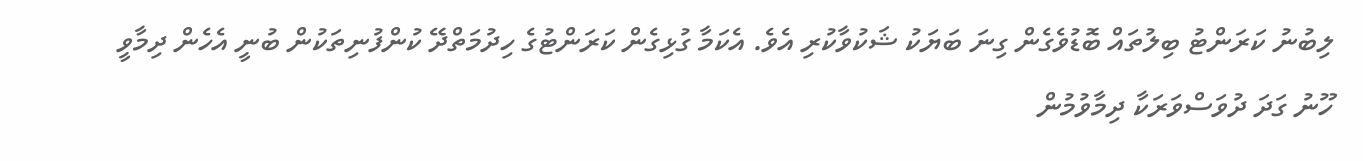ލިބުނު ކަރަންޓު ބިލުތައް ބޮޑުވެގެން ގިނަ ބަޔަކު ޝަކުވާކުރި އެވެ. އެކަމާ ގުޅިގެން ކަރަންޓުގެ ހިދުމަތްދޭ ކުންފުނިތަކުން ބުނީ އެހެން ދިމާވީ ހޫނު ގަދަ ދުވަސްވަރަކާ ދިމާވުމުން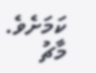ކަމަށެވެ.
މާޗު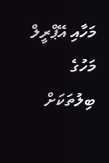މަހާއި އޭޕްރީލް މަހުގެ ބިލުތަކަށް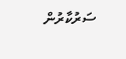ސަރުކާރުން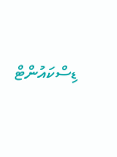ޑިސްކައުންޓް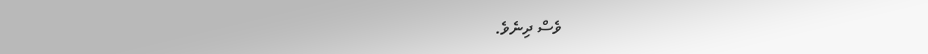ވެސް ދިނެވެ.